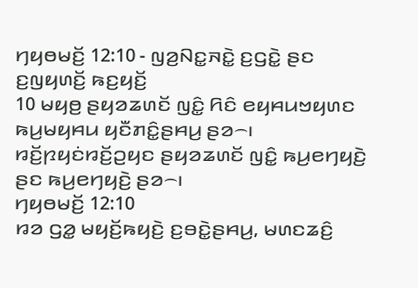ꤚꤟꤥꤗꤢꤩ꤬ 12:10 - ꤜꤤ꤬ꤡꤢ꤭ꤏꤢꤧ꤭ ꤢ꤬ꤞꤢꤧ꤭ ꤔꤢ ꤢ꤬ꤜꤟꤛꤢꤩ꤬ ꤒꤢ꤬ꤟꤢꤩ꤬
10 ꤗꤟꤥ꤬ ꤔꤟꤤꤘꤛꤢꤩ ꤜꤢꤨ꤭ ꤖꤢꤨ ꤕꤟꤌꤣꤠꤟꤛꤢ ꤒꤣ꤬ꤗꤟꤌꤣ ꤟꤢꤪꤊꤢꤨ꤭ꤔꤌꤣ꤬ ꤔꤤ꤮꤯ ꤙꤢꤩ꤬ꤐꤟꤢꤦꤙꤢꤩ꤬ꤑꤟꤢ ꤔꤟꤤꤘꤛꤢꤩ ꤜꤢꤨ꤭ ꤒꤣ꤬ꤕꤚꤟꤢꤧ꤬ ꤔꤢ ꤒꤣ꤬ꤕꤚꤟꤢꤧ꤬ ꤔꤤ꤮꤯
ꤚꤟꤥꤗꤢꤩ꤬ 12:10
ꤙꤤ ꤞꤤ꤭ ꤗꤟꤢꤩ꤬ꤒꤟꤢꤧ꤬ ꤢ꤬ꤋꤢꤧ꤭ꤔꤌꤣ꤬, ꤗꤛꤢꤘꤢꤨ꤬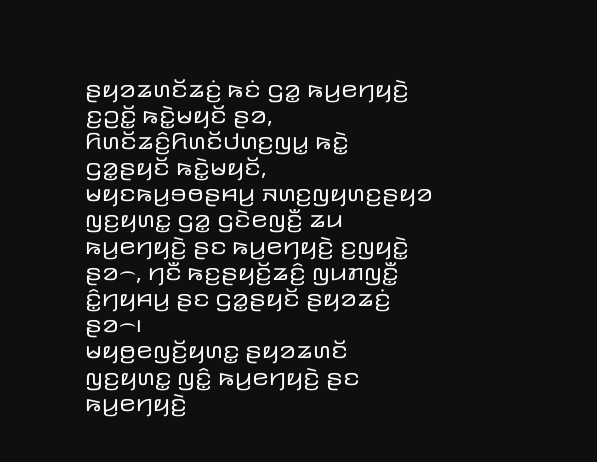ꤔꤟꤤꤘꤛꤢꤩꤘꤢꤦ꤬ ꤒꤢꤦ ꤞꤤ꤭ ꤒꤣ꤬ꤕꤚꤟꤢꤧ꤬ ꤢ꤬ꤑꤢꤩ꤭ ꤒꤢꤧ꤭ꤗꤟꤢꤩ ꤔꤤ, ꤖꤛꤢꤩꤘꤢꤨ꤬ꤖꤛꤢꤩꤓꤛꤢ꤬ꤜꤣ꤭ ꤒꤢꤧ꤭ ꤞꤤ꤭ꤔꤟꤢꤩ ꤒꤢꤧ꤭ꤗꤟꤢꤩ, ꤗꤟꤢꤒꤣ꤬ꤋꤥꤔꤌꤣ꤬ ꤏꤛꤢ꤬ꤜꤟꤛꤢ꤬ꤔꤟꤤ ꤜꤢ꤬ꤟꤛꤢ꤭ ꤞꤤ꤭ ꤞꤢꤧꤕꤜꤢꤪ꤬ ꤘꤣ ꤒꤣ꤬ꤕꤚꤟꤢꤧ꤬ ꤔꤢ ꤒꤣ꤬ꤕꤚꤟꤢꤧ꤬ ꤢ꤬ꤜꤟꤢꤧ꤭ ꤔꤤ꤮, ꤚꤢꤪ ꤒꤢ꤬ꤔꤟꤢꤩ꤬ꤘꤢꤨ꤬ ꤜꤣꤊꤜꤢꤪ꤭ ꤢꤨ꤭ꤚꤟꤌꤣ꤬ ꤔꤢ ꤞꤤ꤭ꤔꤟꤢꤩ ꤔꤟꤤꤘꤢꤦ꤬ ꤔꤤ꤮꤯
ꤗꤟꤥ꤬ꤕꤜꤢꤩ꤬ꤟꤛꤢ꤭ ꤔꤟꤤꤘꤛꤢꤩ ꤜꤢ꤬ꤟꤛꤢ꤭ ꤜꤢꤨ꤭ ꤒꤣ꤬ꤕꤚꤟꤢꤧ꤬ ꤔꤢ ꤒꤣ꤬ꤕꤚꤟꤢꤧ꤬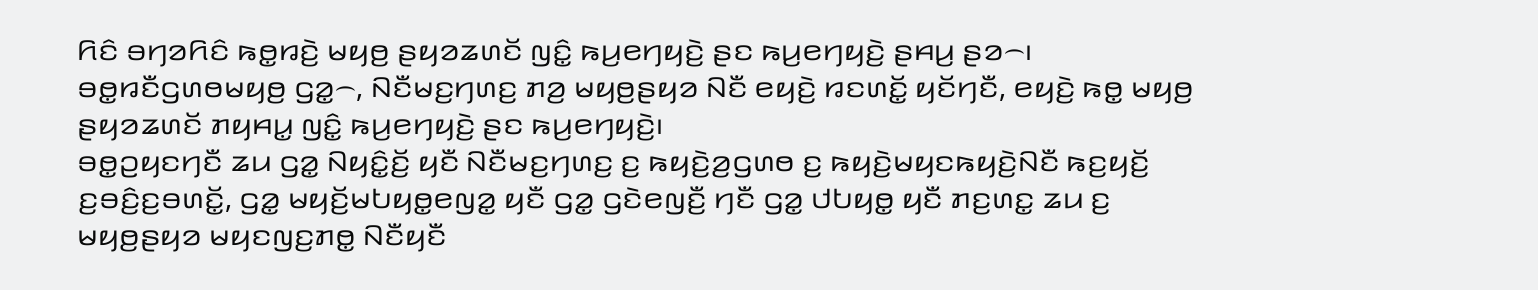ꤖꤢꤨ ꤋꤚꤤꤖꤢꤨ ꤒꤥ꤭ꤙꤢꤧ꤬ ꤗꤟꤥ꤬ ꤔꤟꤤꤘꤛꤢꤩ ꤜꤢꤨ꤭ ꤒꤣ꤬ꤕꤚꤟꤢꤧ꤬ ꤔꤢ ꤒꤣ꤬ꤕꤚꤟꤢꤧ꤬ ꤔꤌꤣ꤬ ꤔꤤ꤮꤯
ꤋꤥ꤭ꤙꤢꤪꤞꤛꤥꤗꤟꤥ꤬ ꤞꤤ꤭꤮, ꤡꤢꤪꤗꤢ꤬ꤚꤛꤢ꤬ ꤊꤤ꤬ ꤗꤟꤥ꤬ꤔꤟꤤ ꤡꤢꤪ ꤕꤟꤢꤧ꤬ ꤙꤢꤛꤢꤩ꤭ ꤟꤢꤩꤚꤢꤪ, ꤕꤟꤢꤧ꤬ ꤒꤥ꤭ ꤗꤟꤥ꤬ ꤔꤟꤤꤘꤛꤢꤩ ꤊꤟꤌꤣ꤭ ꤜꤢꤨ꤭ ꤒꤣ꤬ꤕꤚꤟꤢꤧ꤬ ꤔꤢ ꤒꤣ꤬ꤕꤚꤟꤢꤧ꤬꤯
ꤋꤥ꤭ꤑꤟꤢꤚꤢꤪ ꤘꤣ ꤞꤤ꤭ ꤡꤟꤢꤨ꤭ꤢꤩ꤬ ꤟꤢꤪ ꤡꤢꤪꤗꤢ꤬ꤚꤛꤢ꤬ ꤢ꤬ ꤒꤟꤢꤧ꤬ꤤ꤬ꤞꤛꤥ ꤢ꤬ ꤒꤟꤢꤧ꤬ꤗꤟꤢꤒꤟꤢꤧ꤬ꤡꤢꤪ ꤒꤢ꤬ꤟꤢꤩ꤬ ꤢ꤬ꤋꤢꤨ꤬ꤢ꤬ꤋꤛꤢꤩ꤭, ꤞꤤ꤭ ꤗꤟꤢꤩ꤬ꤗꤝꤟꤥ꤭ꤕꤜꤤ꤭ ꤟꤢꤪ ꤞꤤ꤭ ꤞꤢꤧꤕꤜꤢꤪ꤬ ꤚꤢꤪ ꤞꤤ꤭ ꤓꤝꤟꤥ꤭ ꤟꤢꤪ ꤊꤢ꤬ꤛꤢ꤭ ꤘꤣ ꤢ꤬ ꤗꤟꤥ꤬ꤔꤟꤤ ꤗꤟꤢꤜꤢ꤬ꤊꤥ꤭ ꤡꤢꤪꤟꤢꤪ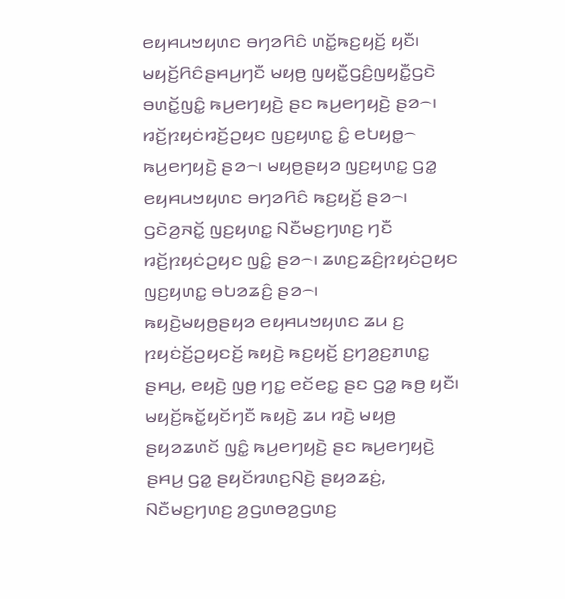ꤕꤟꤌꤣꤠꤟꤛꤢ ꤋꤚꤤꤖꤢꤨ ꤛꤢꤩ꤭ꤒꤢ꤬ꤟꤢꤩ꤬ ꤟꤢꤪ꤯ ꤗꤟꤢꤩ꤬ꤖꤢꤨꤔꤌꤣ꤬ꤚꤢꤪ ꤗꤟꤥ꤬ ꤜꤟꤢꤪ꤭ꤞꤢꤨ꤬ꤜꤟꤢꤪ꤭ꤞꤢꤧ ꤋꤛꤢꤩ꤭ꤜꤢꤨ꤭ ꤒꤣ꤬ꤕꤚꤟꤢꤧ꤬ ꤔꤢ ꤒꤣ꤬ꤕꤚꤟꤢꤧ꤬ ꤔꤤ꤮꤯
ꤙꤢꤩ꤬ꤐꤟꤢꤦꤙꤢꤩ꤬ꤑꤟꤢ ꤜꤢ꤬ꤟꤛꤢ꤭ ꤢꤨ꤭ ꤕꤝꤟꤥ꤭꤮ ꤒꤣ꤬ꤕꤚꤟꤢꤧ꤬ ꤔꤤ꤮꤯ ꤗꤟꤥ꤬ꤔꤟꤤ ꤜꤢ꤬ꤟꤛꤢ꤭ ꤞꤤ꤭ ꤕꤟꤌꤣꤠꤟꤛꤢ ꤋꤚꤤꤖꤢꤨ ꤒꤢ꤬ꤟꤢꤩ꤬ ꤔꤤ꤮꤯ ꤞꤢꤧꤤ꤬ꤏꤢꤩ꤭ ꤜꤢ꤬ꤟꤛꤢ꤭ ꤡꤢꤪꤗꤢ꤬ꤚꤛꤢ꤬ ꤚꤢꤪ ꤙꤢꤩ꤬ꤐꤟꤢꤦꤑꤟꤢ ꤜꤢꤨ꤭ ꤔꤤ꤮꤯ ꤘꤛꤢ꤬ꤘꤢꤨ꤬ꤐꤟꤢꤦꤑꤟꤢ ꤜꤢ꤬ꤟꤛꤢ꤭ ꤋꤝꤤꤘꤢꤨ꤬ ꤔꤤ꤮꤯
ꤒꤟꤢꤧ꤬ꤗꤟꤥ꤬ꤔꤟꤤ ꤕꤟꤌꤣꤠꤟꤛꤢ ꤘꤣ ꤢ꤬ ꤐꤟꤢꤦꤢꤩ꤬ꤑꤟꤢꤢꤩ꤬ ꤒꤟꤢꤧ꤬ ꤒꤢ꤬ꤟꤢꤩ꤬ ꤢ꤬ꤚꤤ꤬ꤢ꤬ꤊꤛꤢ꤭ ꤔꤌꤣ꤬, ꤕꤟꤢꤧ꤬ ꤜꤥ꤬ ꤚꤢ꤭ ꤕꤢꤩꤕꤢ꤭ ꤔꤢ ꤞꤤ꤭ ꤒꤥ꤬ ꤟꤢꤪ꤯ ꤗꤟꤢꤩ꤬ꤒꤢꤩ꤭ꤟꤢꤩꤚꤢꤪ ꤒꤟꤢꤧ꤬ ꤘꤣ ꤙꤢꤧ꤬ ꤗꤟꤥ꤬ ꤔꤟꤤꤘꤛꤢꤩ ꤜꤢꤨ꤭ ꤒꤣ꤬ꤕꤚꤟꤢꤧ꤬ ꤔꤢ ꤒꤣ꤬ꤕꤚꤟꤢꤧ꤬ ꤔꤌꤣ꤬ ꤞꤤ꤭ ꤔꤟꤢꤩꤙꤛꤢ꤬ꤡꤢꤧ꤬ ꤔꤟꤤꤘꤢꤦ꤬, ꤡꤢꤪꤗꤢ꤬ꤚꤛꤢ꤬ ꤤ꤬ꤞꤛꤥꤤ꤬ꤞꤛꤢ꤬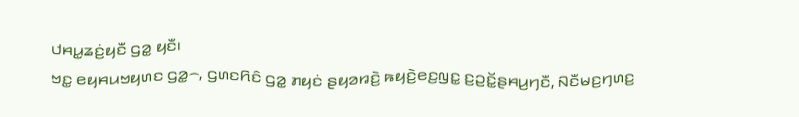ꤓꤌꤣ꤭ꤘꤢꤦ꤬ꤟꤢꤪ ꤞꤤ꤭ ꤟꤢꤪ꤯
ꤠꤢ꤭ ꤕꤟꤌꤣꤠꤟꤛꤢ ꤞꤤ꤭꤮, ꤞꤛꤢꤖꤢꤨ ꤞꤤ꤭ ꤊꤟꤢꤦ ꤔꤟꤤꤙꤢꤧ꤬ ꤒꤟꤢꤧ꤬ꤕꤢ꤬ꤜꤢ꤭ ꤢ꤬ꤑꤢꤩ꤭ꤔꤌꤣ꤬ꤚꤢꤪ, ꤡꤢꤪꤗꤢ꤬ꤚꤛꤢ꤬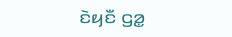ꤢꤧꤟꤢꤪ ꤞꤤ꤭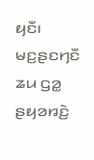ꤟꤢꤪ꤯ ꤗꤢ꤬ꤔꤢꤚꤢꤪ ꤘꤣ ꤞꤤ꤭ ꤔꤟꤤꤙꤢꤧ꤬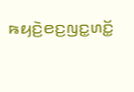ꤒꤟꤢꤧ꤬ꤕꤢ꤬ꤜꤢ꤭ꤛꤢꤩ꤭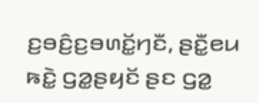ꤢ꤬ꤋꤢꤨ꤬ꤢ꤬ꤋꤛꤢꤩ꤭ꤚꤢꤪ, ꤔꤢꤪ꤭ꤕꤣ ꤒꤢꤧ꤭ ꤞꤤ꤭ꤔꤟꤢꤩ ꤔꤢ ꤞꤤ꤭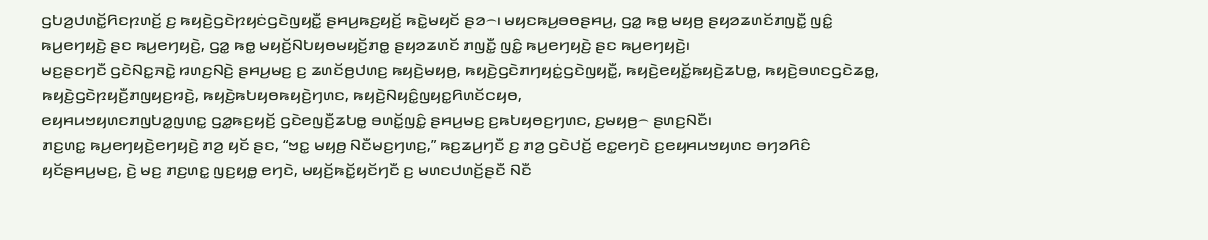ꤞꤝꤤ꤬ꤓꤛꤢꤩ꤭ꤖꤢꤐꤛꤢꤩ꤬ ꤢ꤬ ꤒꤟꤢꤧ꤬ꤞꤢꤧꤐꤟꤢꤦꤞꤢꤧꤜꤟꤢꤪ꤭ ꤔꤌꤣ꤬ꤒꤢ꤬ꤟꤢꤩ꤬ ꤒꤢꤧ꤭ꤗꤟꤢꤩ ꤔꤤ꤮꤯ ꤗꤟꤢꤒꤣ꤬ꤋꤥꤔꤌꤣ꤬, ꤞꤤ꤭ ꤒꤥ꤭ ꤗꤟꤥ꤬ ꤔꤟꤤꤘꤛꤢꤩꤊꤜꤢꤪ꤭ ꤜꤢꤨ꤭ ꤒꤣ꤬ꤕꤚꤟꤢꤧ꤬ ꤔꤢ ꤒꤣ꤬ꤕꤚꤟꤢꤧ꤬, ꤞꤤ꤭ ꤒꤥ꤭ ꤗꤟꤢꤩ꤬ꤡꤝꤟꤥꤗꤟꤢꤩ꤬ꤊꤥ꤭ ꤔꤟꤤꤘꤛꤢꤩ ꤊꤜꤢꤪ꤭ ꤜꤢꤨ꤭ ꤒꤣ꤬ꤕꤚꤟꤢꤧ꤬ ꤔꤢ ꤒꤣ꤬ꤕꤚꤟꤢꤧ꤬꤯
ꤗꤢ꤬ꤔꤢꤚꤢꤪ ꤞꤢꤧꤡꤢ꤭ꤏꤢꤧ꤭ ꤙꤛꤢ꤬ꤡꤢꤧ꤬ ꤔꤌꤣ꤬ꤗꤢ꤬ ꤢ꤬ ꤘꤛꤢꤩꤥ꤬ꤓꤛꤢ꤬ ꤒꤟꤢꤧ꤬ꤗꤟꤥ꤬, ꤒꤟꤢꤧ꤬ꤞꤢꤧꤊꤚꤟꤢꤦ꤭ꤞꤢꤧꤜꤟꤢꤪ꤭, ꤒꤟꤢꤧ꤬ꤕꤟꤢꤩ꤭ꤒꤟꤢꤧ꤬ꤘꤝꤥ꤭, ꤒꤟꤢꤧ꤬ꤋꤛꤢꤞꤢꤧꤘꤥ꤭, ꤒꤟꤢꤧ꤬ꤞꤢꤧꤐꤟꤢꤪ꤬ꤊꤜꤟꤢ꤬ꤙꤢꤧ꤬, ꤒꤟꤢꤧ꤬ꤒꤝꤟꤥꤒꤟꤢꤧ꤬ꤚꤛꤢ, ꤒꤟꤢꤧ꤬ꤡꤟꤢꤨ꤭ꤜꤟꤢ꤭ꤖꤛꤢꤩꤍꤟꤥ,
ꤕꤟꤌꤣꤠꤟꤛꤢꤊꤜꤝꤤ꤭ꤜꤛꤢ꤭ ꤞꤤ꤭ꤒꤢ꤬ꤟꤢꤩ꤬ ꤞꤢꤧꤕꤜꤢꤪ꤬ꤘꤝꤥ꤭ ꤋꤛꤢꤩ꤭ꤜꤢꤨ꤭ ꤔꤌꤣ꤬ꤗꤢ꤬ ꤢ꤬ꤒꤝꤟꤥꤢ꤬ꤚꤛꤢ, ꤢ꤬ꤗꤟꤥ꤬꤮ ꤔꤛꤢ꤬ꤡꤢꤪ꤯
ꤊꤢ꤬ꤛꤢ꤭ ꤒꤣ꤬ꤕꤚꤟꤢꤧ꤬ꤕꤚꤟꤢꤧ꤬ ꤊꤤ꤬ ꤟꤢꤩ ꤔꤢ, “ꤠꤢ꤭ ꤗꤟꤥ꤬ ꤡꤢꤪꤗꤢ꤬ꤚꤛꤢ꤬,” ꤒꤢ꤬ꤘꤣ꤬ꤚꤢꤪ ꤢ꤬ ꤊꤤ꤬ ꤞꤢꤧꤓꤢꤩ꤬ ꤕꤢ꤭ꤕꤚꤢꤧ ꤢ꤬ꤕꤟꤌꤣꤠꤟꤛꤢ ꤋꤚꤤꤖꤢꤨ ꤟꤢꤩꤔꤌꤣ꤬ꤗꤢ꤬, ꤢꤧ꤬ ꤗꤢ꤬ ꤊꤢ꤬ꤛꤢ꤭ ꤜꤢ꤬ꤟꤥ꤭ ꤕꤚꤢꤧ, ꤗꤟꤢꤩ꤬ꤒꤢꤩ꤭ꤟꤢꤩꤚꤢꤪ ꤢ꤬ ꤗꤛꤢꤓꤛꤢꤩ꤬ꤔꤢꤪ ꤡꤢꤪ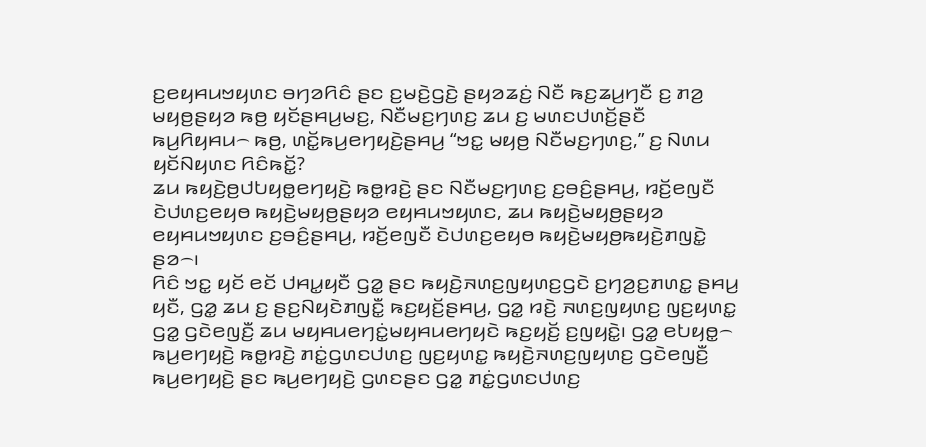ꤢ꤬ꤕꤟꤌꤣꤠꤟꤛꤢ ꤋꤚꤤꤖꤢꤨ ꤔꤢ ꤢ꤬ꤗꤢꤧ꤬ꤞꤢꤧ꤬ ꤔꤟꤤꤘꤢꤦ꤬ ꤡꤢꤪ ꤒꤢ꤬ꤘꤣ꤬ꤚꤢꤪ ꤢ꤬ ꤊꤤ꤬ ꤗꤟꤥ꤬ꤔꤟꤤ ꤒꤥ꤬ ꤟꤢꤩꤔꤌꤣ꤬ꤗꤢ꤬, ꤡꤢꤪꤗꤢ꤬ꤚꤛꤢ꤬ ꤘꤣ ꤢ꤬ ꤗꤛꤢꤓꤛꤢꤩ꤬ꤔꤢꤪ ꤒꤣ꤬ꤖꤟꤌꤣ꤮ ꤒꤥ꤬, ꤛꤢꤩ꤭ꤒꤣ꤬ꤕꤚꤟꤢꤧ꤬ꤔꤌꤣ꤬ “ꤠꤢ꤭ ꤗꤟꤥ꤬ ꤡꤢꤪꤗꤢ꤬ꤚꤛꤢ꤬,” ꤢ꤬ ꤡꤛꤣ ꤟꤢꤩꤡꤟꤛꤢ ꤖꤢꤨꤒꤢꤩ꤭?
ꤘꤣ ꤒꤟꤢꤧ꤬ꤥ꤬ꤓꤝꤟꤥ꤭ꤕꤚꤟꤢꤧ꤬ ꤒꤥ꤭ꤙꤢꤧ꤬ ꤔꤢ ꤡꤢꤪꤗꤢ꤬ꤚꤛꤢ꤬ ꤢ꤬ꤋꤢꤨ꤬ꤔꤌꤣ꤬, ꤙꤢꤩ꤬ꤕꤜꤢꤪ ꤢꤧꤓꤛꤢ꤬ꤕꤟꤥ ꤒꤟꤢꤧ꤬ꤗꤟꤥ꤬ꤔꤟꤤ ꤕꤟꤌꤣꤠꤟꤛꤢ, ꤘꤣ ꤒꤟꤢꤧ꤬ꤗꤟꤥ꤬ꤔꤟꤤ ꤕꤟꤌꤣꤠꤟꤛꤢ ꤢ꤬ꤋꤢꤨ꤬ꤔꤌꤣ꤬, ꤙꤢꤩ꤬ꤕꤜꤢꤪ ꤢꤧꤓꤛꤢ꤬ꤕꤟꤥ ꤒꤟꤢꤧ꤬ꤗꤟꤥ꤬ꤒꤟꤢꤧ꤬ꤊꤜꤢꤧ꤭ ꤔꤤ꤮꤯
ꤖꤢꤨ ꤠꤢ꤭ ꤟꤢꤩ ꤕꤢꤩ ꤓꤌꤣ꤭ꤟꤢꤪ ꤞꤤ꤭ ꤔꤢ ꤒꤟꤢꤧ꤬ꤏꤛꤢ꤬ꤜꤟꤛꤢ꤬ꤞꤢꤧ ꤢ꤬ꤚꤤ꤬ꤢ꤬ꤊꤛꤢ꤭ ꤔꤌꤣ꤬ ꤟꤢꤪ, ꤞꤤ꤭ ꤘꤣ ꤢ꤬ ꤔꤢ꤬ꤡꤟꤢꤧꤊꤜꤢꤪ꤭ ꤒꤢ꤬ꤟꤢꤩ꤬ꤔꤌꤣ꤬, ꤞꤤ꤭ ꤙꤢꤧ꤬ ꤏꤛꤢ꤬ꤜꤟꤛꤢ꤬ ꤜꤢ꤬ꤟꤛꤢ꤭ ꤞꤤ꤭ ꤞꤢꤧꤕꤜꤢꤪ꤬ ꤘꤣ ꤗꤟꤌꤣꤕꤚꤢꤦ꤭ꤗꤟꤌꤣꤕꤚꤟꤢꤧ ꤒꤢ꤬ꤟꤢꤩ꤬ ꤢ꤬ꤜꤟꤢꤧ꤭꤯ ꤞꤤ꤭ ꤕꤝꤟꤥ꤭꤮ ꤒꤣ꤬ꤕꤚꤟꤢꤧ꤬ ꤒꤥ꤭ꤙꤢꤧ꤬ ꤊꤢꤦ꤭ꤞꤛꤢꤓꤛꤢ꤬ ꤜꤢ꤬ꤟꤛꤢ꤭ ꤒꤟꤢꤧ꤬ꤏꤛꤢ꤬ꤜꤟꤛꤢ꤬ ꤞꤢꤧꤕꤜꤢꤪ꤬ ꤒꤣ꤬ꤕꤚꤟꤢꤧ꤬ ꤔꤢ ꤒꤣ꤬ꤕꤚꤟꤢꤧ꤬ ꤞꤛꤢꤔꤢ ꤞꤤ꤭ ꤊꤢꤦ꤭ꤞꤛꤢꤓꤛꤢ꤬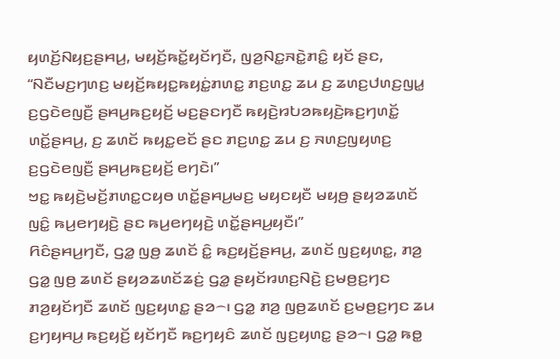ꤟꤛꤢꤩ꤬ꤡꤟꤢ꤬ꤔꤌꤣ꤬, ꤗꤟꤢꤩ꤬ꤒꤢꤩ꤭ꤟꤢꤩꤚꤢꤪ, ꤜꤤ꤬ꤡꤢ꤭ꤏꤢꤧ꤭ꤊꤢꤨ꤭ ꤟꤢꤩ ꤔꤢ, “ꤡꤢꤪꤗꤢ꤬ꤚꤛꤢ꤬ ꤗꤟꤢꤩ꤬ꤒꤟꤢ꤭ꤒꤟꤢꤦ꤭ꤊꤛꤢ꤭ ꤊꤢ꤬ꤛꤢ꤭ ꤘꤣ ꤢ꤬ ꤘꤛꤢ꤬ꤓꤛꤢ꤬ꤜꤣ꤭ ꤢ꤬ꤞꤢꤧꤕꤜꤢꤪ꤬ ꤔꤌꤣ꤬ꤒꤢ꤬ꤟꤢꤩ꤬ ꤗꤢ꤬ꤔꤢꤚꤢꤪ ꤒꤟꤢꤧ꤬ꤙꤝꤤꤒꤟꤢꤧ꤬ꤒꤢ꤬ꤚꤛꤢꤩ꤭ ꤛꤢꤩ꤭ꤔꤌꤣ꤬, ꤢ꤬ ꤘꤛꤢꤩ ꤒꤟꤢ꤭ꤕꤢꤩ ꤔꤢ ꤊꤢ꤬ꤛꤢ꤭ ꤘꤣ ꤢ꤬ ꤏꤛꤢ꤬ꤜꤟꤛꤢ꤬ ꤢ꤬ꤞꤢꤧꤕꤜꤢꤪ꤬ ꤔꤌꤣ꤬ꤒꤢ꤬ꤟꤢꤩ꤬ ꤕꤚꤢꤧ꤯”
ꤠꤢ꤭ ꤒꤟꤢꤧ꤬ꤗꤢꤩ꤬ꤊꤛꤢ꤭ꤍꤟꤥ ꤛꤢꤩ꤭ꤔꤌꤣ꤬ꤗꤢ꤬ ꤗꤟꤢꤟꤢꤪ ꤗꤟꤥ꤬ ꤔꤟꤤꤘꤛꤢꤩ ꤜꤢꤨ꤭ ꤒꤣ꤬ꤕꤚꤟꤢꤧ꤬ ꤔꤢ ꤒꤣ꤬ꤕꤚꤟꤢꤧ꤬ ꤛꤢꤩ꤭ꤔꤌꤣ꤬ꤟꤢꤪ꤯”
ꤖꤢꤨꤔꤌꤣ꤬ꤚꤢꤪ, ꤞꤤ꤭ ꤜꤥ꤬ ꤘꤛꤢꤩ ꤢꤨ꤭ ꤒꤢ꤬ꤟꤢꤩ꤬ꤔꤌꤣ꤬, ꤘꤛꤢꤩ ꤜꤢ꤬ꤟꤛꤢ꤭, ꤊꤤ꤬ ꤞꤤ꤭ ꤜꤥ꤬ ꤘꤛꤢꤩ ꤔꤟꤤꤘꤛꤢꤩꤘꤢꤦ꤬ ꤞꤤ꤭ ꤔꤟꤢꤩꤙꤛꤢ꤬ꤡꤢꤧ꤬ ꤢ꤬ꤗꤥ꤬ꤢ꤬ꤚꤢ ꤊꤤ꤬ꤟꤢꤩꤚꤢꤪ ꤘꤛꤢꤩ ꤜꤢ꤬ꤟꤛꤢ꤭ ꤔꤤ꤮꤯ ꤞꤤ꤭ ꤊꤤ꤬ ꤜꤥ꤬ꤘꤛꤢꤩ ꤢ꤬ꤗꤥ꤬ꤢ꤬ꤚꤢ ꤘꤣ ꤢ꤬ꤚꤟꤌꤣ꤬ ꤒꤢ꤬ꤟꤢꤩ꤬ ꤟꤢꤩꤚꤢꤪ ꤒꤢ꤬ꤚꤟꤢꤨ ꤘꤛꤢꤩ ꤜꤢ꤬ꤟꤛꤢ꤭ ꤔꤤ꤮꤯ ꤞꤤ꤭ ꤒꤥ꤭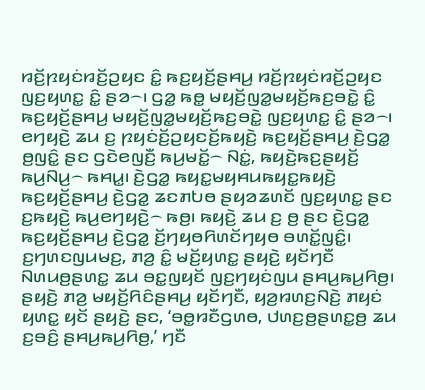ꤙꤢꤩ꤬ꤐꤟꤢꤦꤙꤢꤩ꤬ꤑꤟꤢ ꤢꤨ꤭ ꤒꤢ꤬ꤟꤢꤩ꤬ꤔꤌꤣ꤬ ꤙꤢꤩ꤬ꤐꤟꤢꤦꤙꤢꤩ꤬ꤑꤟꤢ ꤜꤢ꤬ꤟꤛꤢ꤭ ꤢꤨ꤭ ꤔꤤ꤮꤯ ꤞꤤ꤭ ꤒꤥ꤭ ꤗꤟꤢꤩ꤬ꤜꤤ꤭ꤗꤟꤢꤩ꤬ꤒꤢ꤬ꤋꤢꤧ꤭ ꤢꤨ꤭ ꤒꤢ꤬ꤟꤢꤩ꤬ꤔꤌꤣ꤬ ꤗꤟꤢꤩ꤬ꤜꤤ꤭ꤗꤟꤢꤩ꤬ꤒꤢ꤬ꤋꤢꤧ꤭ ꤜꤢ꤬ꤟꤛꤢ꤭ ꤢꤨ꤭ ꤔꤤ꤮꤯
ꤕꤚꤟꤢꤧ꤬ ꤘꤣ ꤢ꤬ ꤐꤟꤢꤦꤢꤩ꤬ꤑꤟꤢꤢꤩ꤬ꤒꤟꤢꤧ꤬ ꤒꤢ꤬ꤟꤢꤩ꤬ꤔꤌꤣ꤬ ꤢꤧ꤬ꤞꤤ꤭ ꤥ꤬ꤜꤢꤨ꤭ ꤔꤢ ꤞꤢꤧꤕꤜꤢꤪ꤬ ꤒꤣ꤬ꤗꤢꤩ꤭꤮ ꤡꤢꤦ꤭, ꤒꤟꤢꤧ꤬ꤒꤢ꤬ꤔꤟꤢꤩ꤬ ꤒꤣ꤬ꤡꤣ꤬꤮ ꤒꤌꤣ꤭꤯ ꤢꤧ꤬ꤞꤤ꤭ ꤒꤟꤢ꤭ꤗꤟꤌꤣꤒꤟꤢ꤭ꤒꤟꤢꤧ꤬ ꤒꤢ꤬ꤟꤢꤩ꤬ꤔꤌꤣ꤬ ꤢꤧ꤬ꤞꤤ꤭ ꤘꤢꤊꤝꤥ ꤔꤟꤤꤘꤛꤢꤩ ꤜꤢ꤬ꤟꤛꤢ꤭ ꤔꤢ ꤢ꤬ꤒꤟꤢꤧ꤬ ꤒꤣ꤬ꤕꤚꤟꤢꤧ꤬꤮ ꤒꤥ꤬꤯ ꤒꤟꤢꤧ꤬ ꤘꤣ ꤢ꤬ ꤥ꤬ ꤔꤢ ꤢꤧ꤬ꤞꤤ꤭ ꤒꤢ꤬ꤟꤢꤩ꤬ꤔꤌꤣ꤬ ꤢꤧ꤬ꤞꤤ꤭ ꤢꤩ꤬ꤚꤟꤥꤖꤛꤢꤩꤚꤟꤥ ꤋꤛꤢꤩ꤭ꤜꤢꤨ꤭꤯
ꤢ꤬ꤚꤛꤢꤜꤣꤗꤢ꤬, ꤊꤤ꤬ ꤢꤨ꤭ ꤗꤢꤩ꤬ꤟꤛꤢ꤭ ꤔꤟꤢꤧ꤬ ꤟꤢꤩꤚꤢꤪ ꤡꤛꤣꤥ꤬ꤔꤛꤢ꤭ ꤘꤣ ꤋꤢ꤭ꤜꤟꤢꤩ ꤜꤢ꤬ꤚꤟꤢꤦꤜꤣ ꤔꤌꤣ꤬ꤒꤣ꤬ꤖꤥ꤬꤯ ꤔꤟꤢꤧ꤬ ꤊꤤ꤬ ꤗꤟꤢꤩ꤬ꤖꤢꤨꤔꤌꤣ꤬ ꤟꤢꤩꤚꤢꤪ, ꤟꤤ꤬ꤙꤛꤢ꤬ꤡꤢꤧ꤬ ꤊꤟꤢꤦ ꤟꤛꤢ꤭ ꤟꤢꤩ ꤔꤟꤢꤧ꤬ ꤔꤢ, ‘ꤋꤥ꤭ꤙꤢꤪꤞꤛꤥ, ꤓꤛꤢ꤬ꤥ꤬ꤔꤛꤢ꤭ꤥ꤬ ꤘꤣ ꤢ꤬ꤋꤢꤨ꤬ ꤔꤌꤣ꤬ꤒꤣ꤬ꤖꤥ꤬,’ ꤚꤢꤪ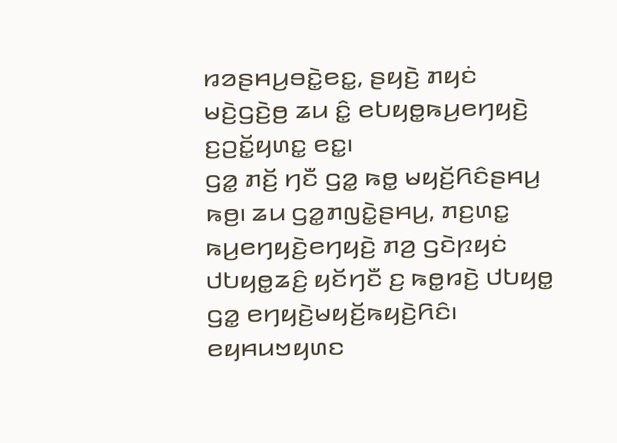ꤙꤤꤔꤌꤣ꤬ꤋꤢꤧ꤭ꤕꤢ꤭, ꤔꤟꤢꤧ꤬ ꤊꤟꤢꤦ ꤗꤢꤧ꤬ꤞꤢꤧ꤬ꤥ꤬ ꤘꤣ ꤢꤨ꤭ ꤕꤝꤟꤥ꤭ꤒꤣ꤬ꤕꤚꤟꤢꤧ꤬ ꤢ꤬ꤑꤢꤩ꤭ꤟꤛꤢ꤭ ꤕꤢ꤭꤯
ꤞꤤ꤭ ꤊꤢꤩ꤬ ꤚꤢꤪ ꤞꤤ꤭ ꤒꤥ꤭ ꤗꤟꤢꤩ꤬ꤖꤢꤨꤔꤌꤣ꤬ ꤒꤥ꤬꤯ ꤘꤣ ꤞꤤ꤭ꤊꤜꤢꤧ꤭ꤔꤌꤣ꤬, ꤊꤢ꤬ꤛꤢ꤭ ꤒꤣ꤬ꤕꤚꤟꤢꤧ꤬ꤕꤚꤟꤢꤧ꤬ ꤊꤤ꤬ ꤞꤢꤧꤐꤟꤢꤦ ꤓꤝꤟꤥ꤭ꤘꤢꤨ꤬ ꤟꤢꤩꤚꤢꤪ ꤢ꤬ ꤒꤥ꤭ꤙꤢꤧ꤬ ꤓꤝꤟꤥ꤭ ꤞꤤ꤭ ꤕꤚꤟꤢꤧ꤬ꤗꤟꤢꤩ꤬ꤒꤟꤢꤧ꤬ꤖꤢꤨ꤯
ꤕꤟꤌꤣꤠꤟꤛꤢ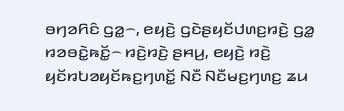ꤋꤚꤤꤖꤢꤨ ꤞꤤ꤭꤮, ꤕꤟꤢꤧ꤬ ꤞꤢꤧꤔꤟꤢꤩꤓꤛꤢ꤬ꤙꤢꤧ꤬ ꤞꤤ꤭ ꤙꤤꤋꤢꤧ꤭ꤒꤢꤩ꤭꤮ ꤙꤢꤧ꤬ꤙꤢꤧ꤬ ꤔꤌꤣ꤬, ꤕꤟꤢꤧ꤬ ꤙꤢꤧ꤬ ꤟꤢꤩꤙꤝꤤꤟꤢꤩꤒꤢ꤬ꤚꤛꤢꤩ꤭ ꤡꤢꤪ ꤡꤢꤪꤗꤢ꤬ꤚꤛꤢ꤬ ꤘꤣ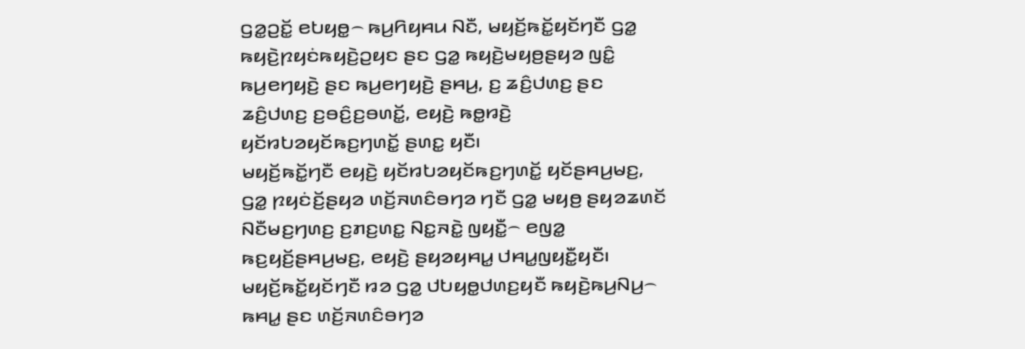ꤞꤤ꤭ꤑꤢꤩ꤭ ꤕꤝꤟꤥ꤭꤮ ꤒꤣ꤬ꤖꤟꤌꤣ ꤡꤢꤪ, ꤗꤟꤢꤩ꤬ꤒꤢꤩ꤭ꤟꤢꤩꤚꤢꤪ ꤞꤤ꤭ ꤒꤟꤢꤧ꤬ꤐꤟꤢꤦꤒꤟꤢꤧ꤬ꤑꤟꤢ ꤔꤢ ꤞꤤ꤭ ꤒꤟꤢꤧ꤬ꤗꤟꤥ꤬ꤔꤟꤤ ꤜꤢꤨ꤭ ꤒꤣ꤬ꤕꤚꤟꤢꤧ꤬ ꤔꤢ ꤒꤣ꤬ꤕꤚꤟꤢꤧ꤬ ꤔꤌꤣ꤬, ꤢ꤬ ꤘꤢꤨ꤬ꤓꤛꤢ꤬ ꤔꤢ ꤘꤢꤨ꤬ꤓꤛꤢ꤬ ꤢ꤬ꤋꤢꤨ꤬ꤢ꤬ꤋꤛꤢꤩ꤭, ꤕꤟꤢꤧ꤬ ꤒꤥ꤭ꤙꤢꤧ꤬ ꤟꤢꤩꤙꤝꤤꤟꤢꤩꤒꤢ꤬ꤚꤛꤢꤩ꤭ ꤔꤛꤢ꤭ ꤟꤢꤪ꤯
ꤗꤟꤢꤩ꤬ꤒꤢꤩ꤭ꤚꤢꤪ ꤕꤟꤢꤧ꤬ ꤟꤢꤩꤙꤝꤤꤟꤢꤩꤒꤢ꤬ꤚꤛꤢꤩ꤭ ꤟꤢꤩꤔꤌꤣ꤬ꤗꤢ꤬, ꤞꤤ꤭ ꤐꤟꤢꤦꤢꤩ꤬ꤔꤟꤤ ꤛꤢꤩ꤬ꤏꤛꤢꤨꤋꤚꤤ ꤚꤢꤪ ꤞꤤ꤭ ꤗꤟꤥ꤬ ꤔꤟꤤꤘꤛꤢꤩ ꤡꤢꤪꤗꤢ꤬ꤚꤛꤢ꤬ ꤢ꤬ꤊꤢ꤬ꤛꤢ꤭ ꤡꤢ꤭ꤏꤢꤧ꤭ ꤜꤟꤢꤪ꤭꤮ ꤕꤜꤤ꤭ ꤒꤢ꤬ꤟꤢꤩ꤬ꤔꤌꤣ꤬ꤗꤢ꤬, ꤕꤟꤢꤧ꤬ ꤔꤟꤤꤟꤌꤣ꤭ ꤓꤌꤣ꤭ꤜꤟꤢꤪ꤭ꤟꤢꤪ꤯
ꤗꤟꤢꤩ꤬ꤒꤢꤩ꤭ꤟꤢꤩꤚꤢꤪ ꤙꤤ ꤞꤤ꤭ ꤓꤝꤟꤥ꤭ꤓꤛꤢ꤬ꤟꤢꤪ ꤒꤟꤢꤧ꤬ꤒꤣ꤬ꤡꤣ꤬꤮ ꤒꤌꤣ꤭ ꤔꤢ ꤛꤢꤩ꤬ꤏꤛꤢꤨꤋꤚꤤ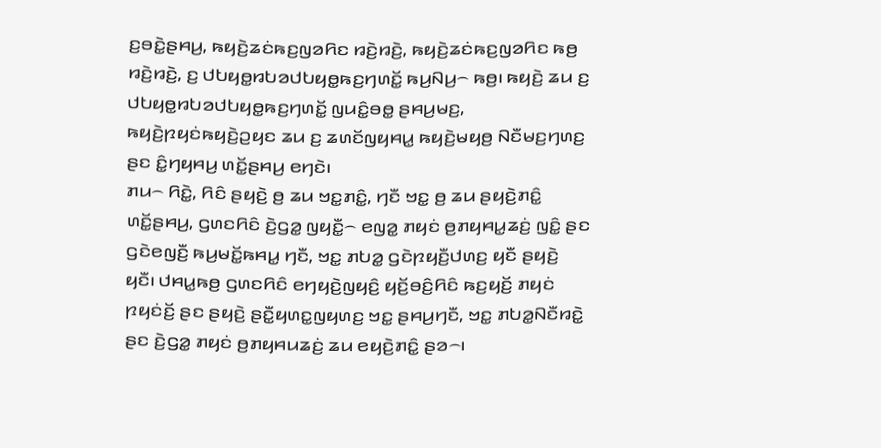ꤢ꤬ꤋꤢꤧ꤭ꤔꤌꤣ꤬, ꤒꤟꤢꤧ꤬ꤘꤢꤦꤒꤢ꤬ꤜꤤꤖꤢ ꤙꤢꤧ꤬ꤙꤢꤧ꤬, ꤒꤟꤢꤧ꤬ꤘꤢꤦꤒꤢ꤬ꤜꤤꤖꤢ ꤒꤥ꤬ ꤙꤢꤧ꤬ꤙꤢꤧ꤬, ꤢ꤬ ꤓꤝꤟꤥ꤭ꤙꤝꤤꤓꤝꤟꤥ꤭ꤒꤢ꤬ꤚꤛꤢꤩ꤭ ꤒꤣ꤬ꤡꤣ꤬꤮ ꤒꤥ꤬꤯ ꤒꤟꤢꤧ꤬ ꤘꤣ ꤢ꤬ ꤓꤝꤟꤥ꤭ꤙꤝꤤꤓꤝꤟꤥ꤭ꤒꤢ꤬ꤚꤛꤢꤩ꤭ ꤜꤣꤢꤨ꤭ꤋꤥ꤭ ꤔꤌꤣ꤬ꤗꤢ꤬, ꤒꤟꤢꤧ꤬ꤐꤟꤢꤦꤒꤟꤢꤧ꤬ꤑꤟꤢ ꤘꤣ ꤢ꤬ ꤘꤛꤢꤩꤜꤟꤌꤣ꤭ ꤒꤟꤢꤧ꤬ꤗꤟꤥ꤬ ꤡꤢꤪꤗꤢ꤬ꤚꤛꤢ꤬ ꤔꤢ ꤢꤨ꤭ꤚꤟꤌꤣ꤬ ꤛꤢꤩ꤭ꤔꤌꤣ꤬ ꤕꤚꤢꤧ꤯
ꤊꤣ꤮ ꤖꤢꤧ꤭, ꤖꤢꤨ ꤔꤟꤢꤧ꤬ ꤥ꤬ ꤘꤣ ꤠꤢ꤭ꤊꤢꤨ꤭, ꤚꤢꤪ ꤠꤢ꤭ ꤥ꤬ ꤘꤣ ꤔꤟꤢꤧ꤬ꤊꤢꤨ꤭ ꤛꤢꤩ꤭ꤔꤌꤣ꤬, ꤞꤛꤢꤖꤢꤨ ꤢꤧ꤬ꤞꤤ꤭ ꤜꤟꤢꤪ꤭꤮ ꤕꤜꤤ꤭ ꤊꤟꤢꤦ ꤥ꤬ꤊꤟꤌꤣ꤭ꤘꤢꤦ꤬ ꤜꤢꤨ꤭ ꤔꤢ ꤞꤢꤧꤕꤜꤢꤪ꤬ ꤒꤣ꤬ꤗꤢꤩ꤭ꤒꤌꤣ꤭ ꤚꤢꤪ, ꤠꤢ꤭ ꤊꤝꤤ꤭ ꤞꤢꤧꤐꤟꤢꤪ꤬ꤓꤛꤢ꤬ ꤟꤢꤪ ꤔꤟꤢꤧ꤬ ꤟꤢꤪ꤯ ꤓꤌꤣ꤭ꤒꤥ꤬ ꤞꤛꤢꤖꤢꤨ ꤕꤚꤟꤢꤧ꤬ꤜꤟꤢꤨ꤬ ꤟꤢꤩ꤬ꤋꤢꤨ꤬ꤖꤢꤨ ꤒꤢ꤬ꤟꤢꤩ꤬ ꤊꤟꤢꤦ ꤐꤟꤢꤦꤢꤩ꤬ ꤔꤢ ꤔꤟꤢꤧ꤬ ꤔꤢꤪ꤭ꤟꤛꤢ꤭ꤜꤟꤛꤢ꤬ ꤠꤢ꤭ ꤔꤌꤣ꤬ꤚꤢꤪ, ꤠꤢ꤭ ꤊꤝꤤ꤭ꤡꤢꤪꤙꤢꤧ꤭ ꤔꤢ ꤢꤧ꤬ꤞꤤ꤭ ꤊꤟꤢꤦ ꤥ꤬ꤊꤟꤌꤣꤘꤢꤦ꤬ ꤘꤣ ꤕꤟꤢꤧ꤬ꤊꤢꤨ꤭ ꤔꤤ꤮꤯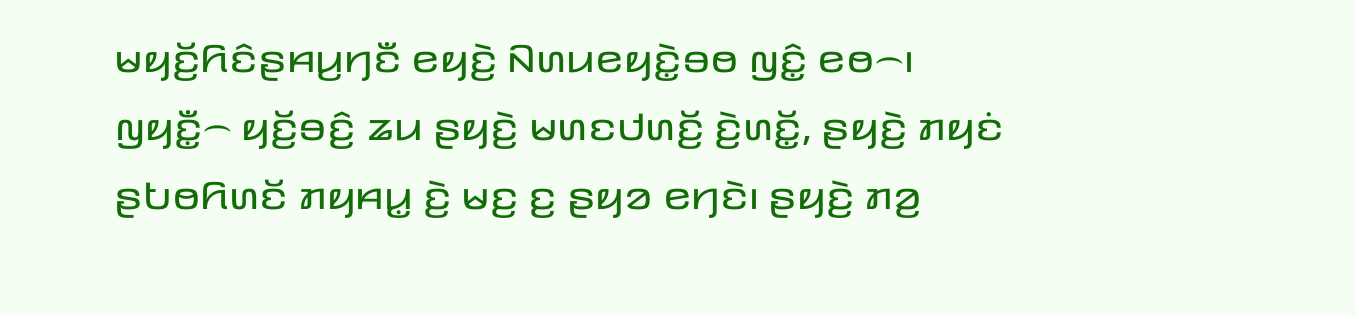ꤗꤟꤢꤩ꤬ꤖꤢꤨꤔꤌꤣ꤬ꤚꤢꤪ ꤕꤟꤢꤧ꤬ ꤡꤛꤣꤕꤟꤢꤧ꤭ꤋꤥ ꤜꤢꤨ꤭ ꤕꤥ꤮꤯ ꤜꤟꤢꤪ꤭꤮ ꤟꤢꤩ꤬ꤋꤢꤨ꤬ ꤘꤣ ꤔꤟꤢꤧ꤬ ꤗꤛꤢꤓꤛꤢꤩ꤬ ꤢꤧ꤬ꤛꤢꤩ꤭, ꤔꤟꤢꤧ꤬ ꤊꤟꤢꤦ ꤔꤝꤥꤖꤛꤢꤩ ꤊꤟꤌꤣ꤭ ꤢꤧ꤬ ꤗꤢ꤬ ꤢ꤬ ꤔꤟꤤ ꤕꤚꤢꤧ꤯ ꤔꤟꤢꤧ꤬ ꤊꤤ꤬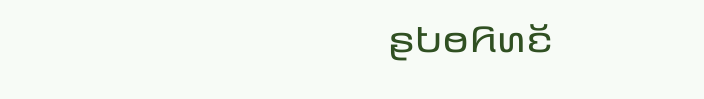ꤔꤝꤥꤖꤛꤢꤩ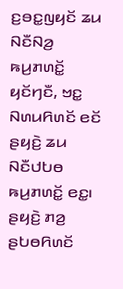ꤢ꤬ꤋꤢ꤭ꤜꤟꤢꤩ ꤘꤣ ꤡꤢꤪꤡꤤ꤬ ꤒꤣ꤬ꤊꤛꤢꤩ꤭ ꤟꤢꤩꤚꤢꤪ, ꤠꤢ꤭ ꤡꤛꤣꤖꤛꤢꤩ ꤕꤢꤩ ꤔꤟꤢꤧ꤬ ꤘꤣ ꤡꤢꤪꤓꤝꤥ ꤒꤣ꤬ꤊꤛꤢꤩ꤭ ꤕꤢ꤭꤯ ꤔꤟꤢꤧ꤬ ꤊꤤ꤬ ꤔꤝꤥꤖꤛꤢꤩ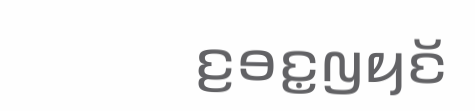ꤢ꤬ꤋꤢ꤭ꤜꤟꤢꤩ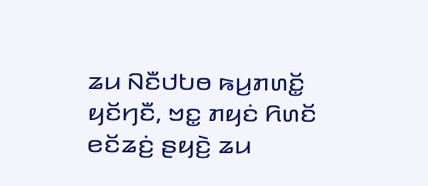ꤘꤣ ꤡꤢꤪꤓꤝꤥ ꤒꤣ꤬ꤊꤛꤢꤩ꤭ ꤟꤢꤩꤚꤢꤪ, ꤠꤢ꤭ ꤊꤟꤢꤦ ꤖꤛꤢꤩ ꤕꤢꤩꤘꤢꤦ꤬ ꤔꤟꤢꤧ꤬ ꤘꤣ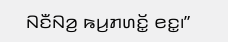ꤡꤢꤪꤡꤤ꤬ ꤒꤣ꤬ꤊꤛꤢꤩ꤭ ꤕꤢ꤭꤯”